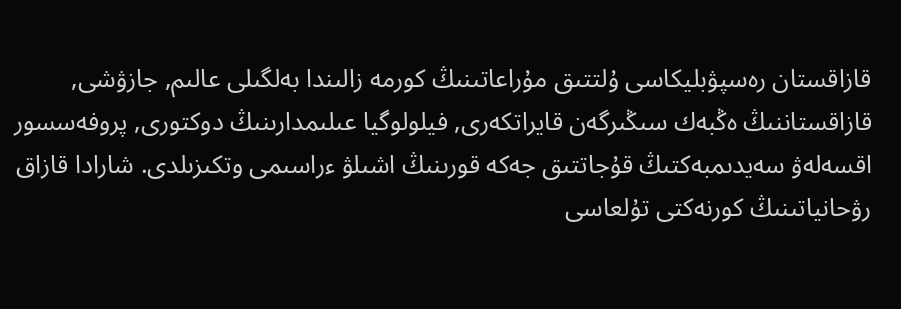قازاقستان رەسپۋبليكاسى ۇلتتىق مۇراعاتىنىڭ كورمە زالىندا بەلگىلى عالىم, جازۋشى, قازاقستاننىڭ ەڭبەك سىڭىرگەن قايراتكەرى, فيلولوگيا عىلىمدارىنىڭ دوكتورى, پروفەسسور اقسەلەۋ سەيدىمبەكتىڭ قۇجاتتىق جەكە قورىنىڭ اشىلۋ ءراسىمى وتكىزىلدى. شارادا قازاق رۋحانياتىنىڭ كورنەكتى تۇلعاسى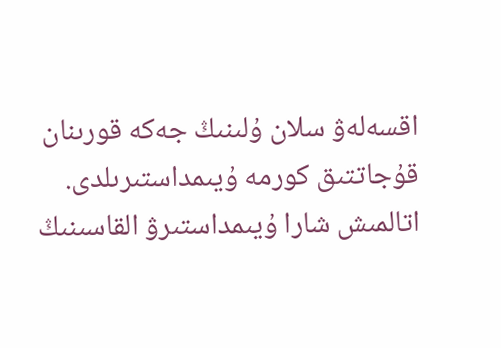اقسەلەۋ سلان ۇلىنىڭ جەكە قورىنان قۇجاتتىق كورمە ۇيىمداستىرىلدى.
اتالمىش شارا ۇيىمداستىرۋ القاسىنىڭ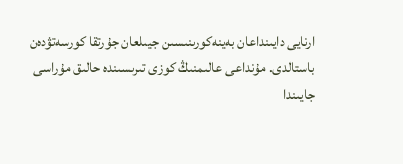ارنايى دايىنداعان بەينەكورىنىسىن جيىلعان جۇرتقا كورسەتۋدەن باستالدى. مۇنداعى عالىمنىڭ كوزى تىرىسىندە حالىق مۇراسى جايىندا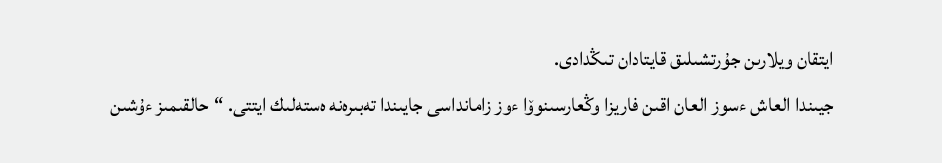ايتقان ويلارىن جۇرتشىلىق قايتادان تىڭدادى.
جيىندا العاش ءسوز العان اقىن فاريزا وڭعارسىنوۆا ءوز زامانداسى جايىندا تەبىرەنە ەستەلىك ايتتى. “حالقىمىز ءۇشىن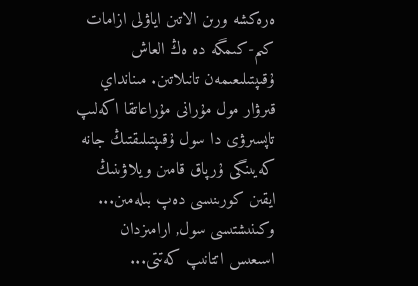ەرەكشە ورىن الاتىن اياۋلى ازامات كىم-كىمگە دە ەڭ العاش ۇقىپتىلىعىمەن تانىلاتىن. مىنانداي قىرۋار مول مۇرانى مۇراعاتقا اكەلىپ تاپسىرۋى دا سول ۇقىپتىلىقتىڭ جانە كەيىنگى ۇرپاق قامىن ويلاۋىنىڭ ايقىن كورىنىسى دەپ بىلەمىن... وكىنىشتىسى سول, ارامىزدان اسىعىس اتتانىپ كەتتى...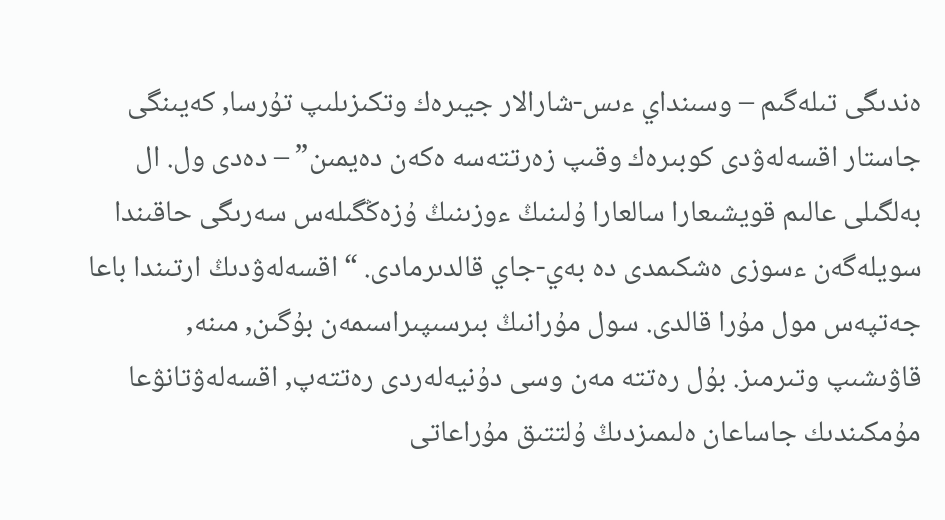ەندىگى تىلەگىم – وسىنداي ءىس-شارالار جيىرەك وتكىزىلىپ تۇرسا, كەيىنگى جاستار اقسەلەۋدى كوبىرەك وقىپ زەرتتەسە ەكەن دەيمىن” – دەدى ول. ال بەلگىلى عالىم قويشىعارا سالعارا ۇلىنىڭ ءوزىنىڭ ۇزەڭگىلەس سەرىگى حاقىندا سويلەگەن ءسوزى ەشكىمدى دە بەي-جاي قالدىرمادى. “اقسەلەۋدىڭ ارتىندا باعا جەتپەس مول مۇرا قالدى. سول مۇرانىڭ بىرسىپىراسىمەن بۇگىن, مىنە, قاۋىشىپ وتىرمىز. بۇل رەتتە مەن وسى دۇنيەلەردى رەتتەپ, اقسەلەۋتانۋعا مۇمكىندىك جاساعان ەلىمىزدىڭ ۇلتتىق مۇراعاتى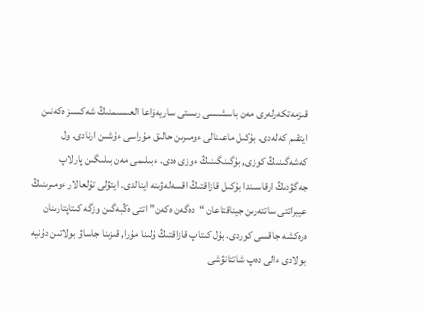قىزمەتكەرلەرى مەن باسشىسى رىستى ساريەۆاعا العىسىمنىڭ شەكسىز ەكەنىن ايتقىم كەلەدى. بۇكىل ماعىنالى ءومىرىن حالىق مۇراسى ءۇشىن ارنادى. ول كەشەگىنىڭ كوزى, بۇگىنگىنىڭ ءوزى ەدى. ءبىلىمى مەن بىلىگىن پارلاپ جەگۋدىڭ ارقاسىندا بۇكىل قازاقتىڭ اقسەلەۋىنە اينالدى. ايتۋلى تۇلعالار ءومىرىنىڭ عيبراتتى ساتتەرىن جيناقتاعان “دەگەن ەكەن” اتتى ەڭبەگىن وزگە كىتاپتارىنان ەرەكشە جاقسى كوردى. بۇل كىتاپ قازاقتىڭ ۇلىنا مۇرا, قىزىنا جاساۋ بولاتىن دۇنيە بولادى ءالى دەپ شاتتانۋشى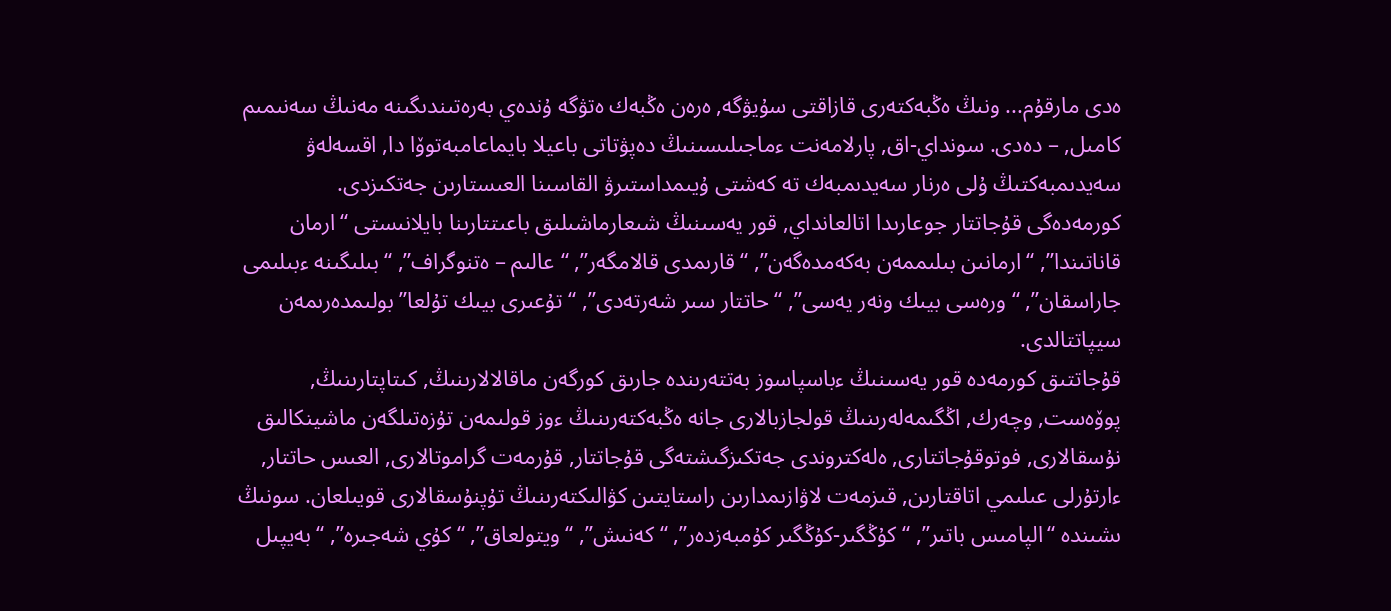ەدى مارقۇم... ونىڭ ەڭبەكتەرى قازاقتى سۇيۋگە, ەرەن ەڭبەك ەتۋگە ۇندەي بەرەتىندىگىنە مەنىڭ سەنىمىم كامىل, – دەدى. سونداي-اق, پارلامەنت ءماجىلىسىنىڭ دەپۋتاتى باعيلا بايماعامبەتوۆا دا, اقسەلەۋ سەيدىمبەكتىڭ ۇلى ەرنار سەيدىمبەك تە كەشتى ۇيىمداستىرۋ القاسىنا العىستارىن جەتكىزدى.
كورمەدەگى قۇجاتتار جوعارىدا اتالعانداي, قور يەسىنىڭ شىعارماشىلىق باعىتتارىنا بايلانىستى “ارمان قاناتىندا”, “ارمانىن بىلىممەن بەكەمدەگەن”, “قارىمدى قالامگەر”, “عالىم – ەتنوگراف”, “بىلىگىنە ءبىلىمى جاراسقان”, “ورەسى بيىك ونەر يەسى”, “حاتتار سىر شەرتەدى”, “تۇعىرى بيىك تۇلعا” بولىمدەرىمەن سيپاتتالدى.
قۇجاتتىق كورمەدە قور يەسىنىڭ ءباسپاسوز بەتتەرىندە جارىق كورگەن ماقالالارىنىڭ, كىتاپتارىنىڭ, پوۆەست, وچەرك, اڭگىمەلەرىنىڭ قولجازبالارى جانە ەڭبەكتەرىنىڭ ءوز قولىمەن تۇزەتىلگەن ماشينكالىق نۇسقالارى, فوتوقۇجاتتارى, ەلەكتروندى جەتكىزگىشتەگى قۇجاتتار, قۇرمەت گراموتالارى, العىس حاتتار, ءارتۇرلى عىلىمي اتاقتارىن, قىزمەت لاۋازىمدارىن راستايتىن كۋالىكتەرىنىڭ تۇپنۇسقالارى قويىلعان. سونىڭ ىشىندە “الپامىس باتىر”, “كۇڭگىر-كۇڭگىر كۇمبەزدەر”, “كەنىش”, “ويتولعاق”, “كۇي شەجىرە”, “بەيپىل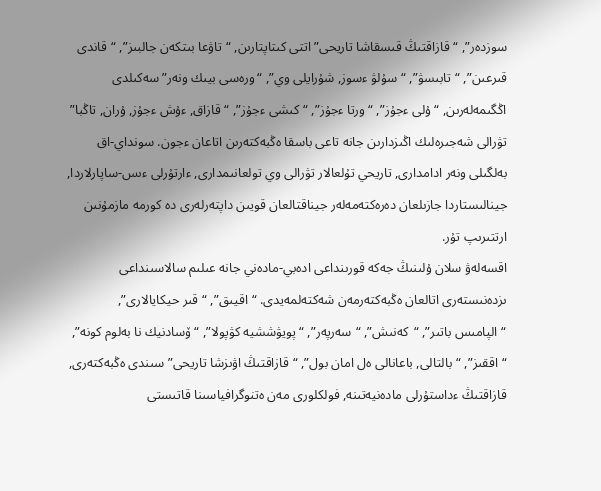سوزدەر”, “قازاقتىڭ قىسقاشا تاريحى” اتتى كىتاپتارىن, “تاۋعا بىتكەن جالبىز”, “قاندى قىرعىن”, “تابىسۋ”, “سۇلۋ ءسوز, شۇرايلى وي”, “ورەسى بيىك ونەر” سەكىلدى اڭگىمەلەرىن, “ ۇلى ءجۇز”, “ورتا ءجۇز”, “كىشى ءجۇز”, “قازاق, ءۇش ءجۇز, ۇران, تاڭبا” تۋرالى شەجىرەلىك اڭىزدارىن جانە تاعى باسقا ەڭبەكتەرىن اتاعان ءجون. سونداي-اق بەلگىلى ونەر ادامدارى, تاريحي تۇلعالار تۋرالى وي تولعانىمدارى, ءارتۇرلى ءىس-ساپارلاردا, جينالىستاردا جازىلعان دەرەكتەمەلەر جيناقتالعان قويىن داپتەرلەرى دە كورمە مازمۇنىن ارتتىرىپ تۇر.
اقسەلەۋ سلان ۇلىنىڭ جەكە قورىنداعى ادەبي-مادەني جانە عىلىم سالاسىنداعى ىزدەنىستەرى اتالعان ەڭبەكتەرمەن شەكتەلمەيدى. “اقيىق”, “قىر حيكايالارى”, “الپامىس باتىر”, “كەنىش”, “سەرپەر”, “پويۋششيە كۋپولا”, “ۆسادنيك نا بەلوم كونە”, “اققىز”, “بالتالى, باعانالى ەل امان بول”, “قازاقتىڭ اۋىزشا تاريحى” سىندى ەڭبەكتەرى, قازاقتىڭ ءداستۇرلى مادەنيەتىنە, فولكلورى مەن ەتنوگرافياسىنا قاتىستى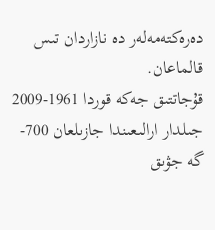دەرەكتەمەلەر دە نازاردان تىس قالماعان.
قۇجاتتىق جەكە قوردا 1961-2009 جىلدار ارالىعىندا جازىلعان 700-گە جۋىق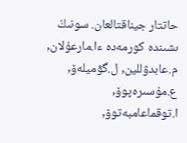حاتتار جيناقتالعان. سونىڭ ىشىندە كورمەدە ءا.مارعۇلان, م.عابدۋللين, ل.گۋميلەۆ, ع.مۇسىرەپوۆ, ا.توقماعامبەتوۆ,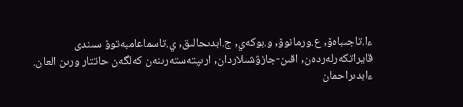ءا.تاجىباەۆ, ع.ورمانوۆ, و.بوكەي, ج.ابدىحالىق, ي.تاسماعامبەتوۆ سىندى قايراتكەرلەردەن, اقىن-جازۋشىلاردان, ارىپتەستەرىنەن كەلگەن حاتتار ورىن العان.
ءابدىراحمان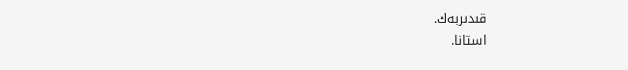قىدىربەك.
استانا.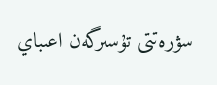سۋرەتتى تۇسىرگەن اعىباي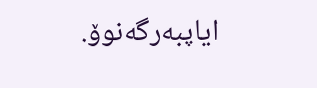اياپبەرگەنوۆ.